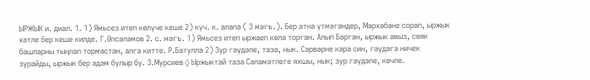ЫРЖЫК и. диал. 1. 1) Ямьсез итеп көлүче кеше 2) күч. к. алапа ( 3 мәгъ.). Бер атна үтмәгәндер, Мәрхәбәне сорап, ыржык хәтле бер кеше килде. Г.Әпсәләмов 2. с. мәгъ. 1) Ямьсез итеп ыржаеп көлә торган. Алып Бәргән, ыржык авыз, сөяк башларны тыңлап тормастан, алга китте. Р.Батулла 2) Зур гәүдәле, таза, нык. Сәрвәрне кара син, гәүдәгә ничек зурайды, ыржык бер адәм булыр бу. З.Мурсиев ◊ Ыржыктай таза Сәламәтлеге яхшы, нык; зур гәүдәле, көчле.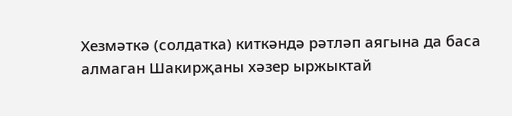Хезмәткә (солдатка) киткәндә рәтләп аягына да баса алмаган Шакирҗаны хәзер ыржыктай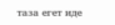таза егет иде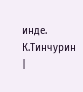инде. К.Тинчурин |